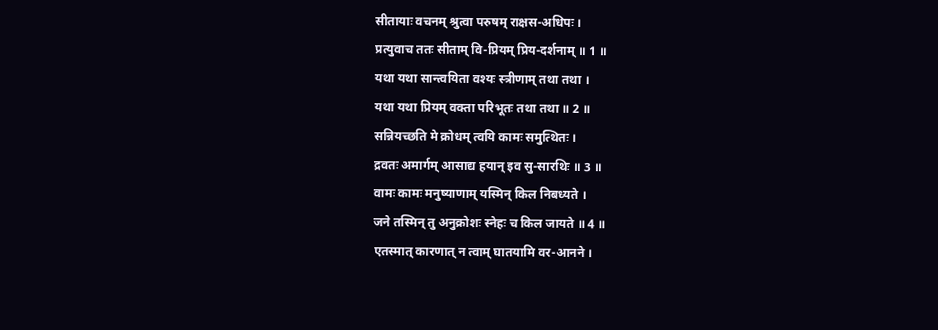सीतायाः वचनम् श्रुत्वा परुषम् राक्षस-अधिपः ।
प्रत्युवाच ततः सीताम् वि-प्रियम् प्रिय-दर्शनाम् ॥ 1 ॥
यथा यथा सान्त्वयिता वश्यः स्त्रीणाम् तथा तथा ।
यथा यथा प्रियम् वक्ता परिभूतः तथा तथा ॥ 2 ॥
सन्नियच्छति मे क्रोधम् त्वयि कामः समुत्थितः ।
द्रवतः अमार्गम् आसाद्य हयान् इव सु-सारथिः ॥ 3 ॥
वामः कामः मनुष्याणाम् यस्मिन् किल निबध्यते ।
जने तस्मिन् तु अनुक्रोशः स्नेहः च किल जायते ॥ 4 ॥
एतस्मात् कारणात् न त्वाम् घातयामि वर-आनने ।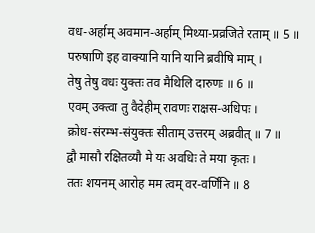वध-अर्हाम् अवमान-अर्हाम् मिथ्या-प्रव्रजिते रताम् ॥ 5 ॥
परुषाणि इह वाक्यानि यानि यानि ब्रवीषि माम् ।
तेषु तेषु वधः युक्तः तव मैथिलि दारुणः ॥ 6 ॥
एवम् उक्त्वा तु वैदेहीम् रावणः राक्षस-अधिपः ।
क्रोध-संरम्भ-संयुक्तः सीताम् उत्तरम् अब्रवीत् ॥ 7 ॥
द्वौ मासौ रक्षितव्यौ मे यः अवधिः ते मया कृतः ।
ततः शयनम् आरोह मम त्वम् वर-वर्णिनि ॥ 8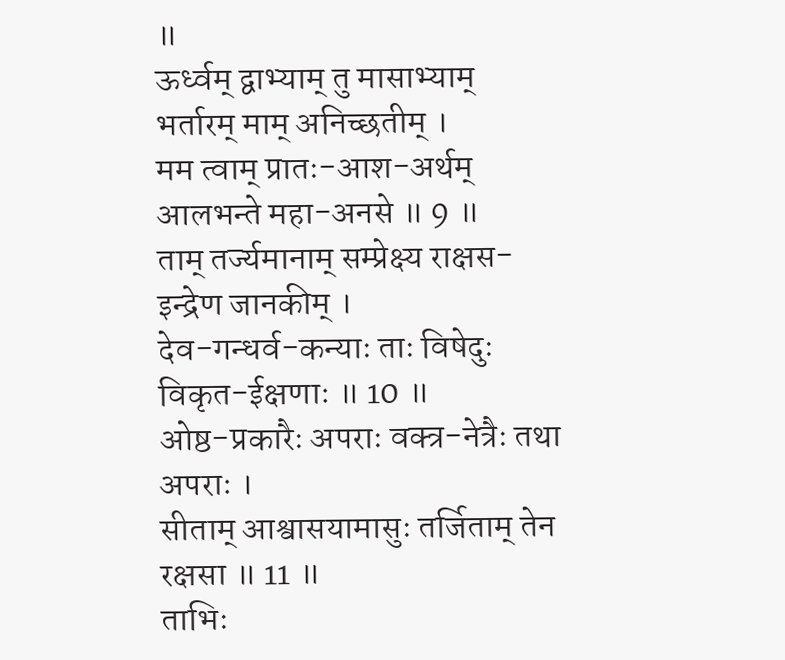॥
ऊर्ध्वम् द्वाभ्याम् तु मासाभ्याम् भर्तारम् माम् अनिच्छतीम् ।
मम त्वाम् प्रातः-आश-अर्थम् आलभन्ते महा-अनसे ॥ 9 ॥
ताम् तर्ज्यमानाम् सम्प्रेक्ष्य राक्षस-इन्द्रेण जानकीम् ।
देव-गन्धर्व-कन्याः ताः विषेदुः विकृत-ईक्षणाः ॥ 10 ॥
ओष्ठ-प्रकारैः अपराः वक्त्र-नेत्रैः तथा अपराः ।
सीताम् आश्वासयामासुः तर्जिताम् तेन रक्षसा ॥ 11 ॥
ताभिः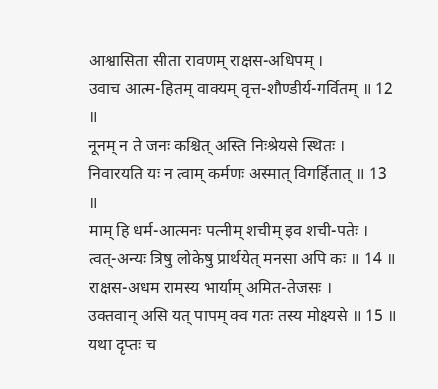आश्वासिता सीता रावणम् राक्षस-अधिपम् ।
उवाच आत्म-हितम् वाक्यम् वृत्त-शौण्डीर्य-गर्वितम् ॥ 12 ॥
नूनम् न ते जनः कश्चित् अस्ति निःश्रेयसे स्थितः ।
निवारयति यः न त्वाम् कर्मणः अस्मात् विगर्हितात् ॥ 13 ॥
माम् हि धर्म-आत्मनः पत्नीम् शचीम् इव शची-पतेः ।
त्वत्-अन्यः त्रिषु लोकेषु प्रार्थयेत् मनसा अपि कः ॥ 14 ॥
राक्षस-अधम रामस्य भार्याम् अमित-तेजसः ।
उक्तवान् असि यत् पापम् क्व गतः तस्य मोक्ष्यसे ॥ 15 ॥
यथा दृप्तः च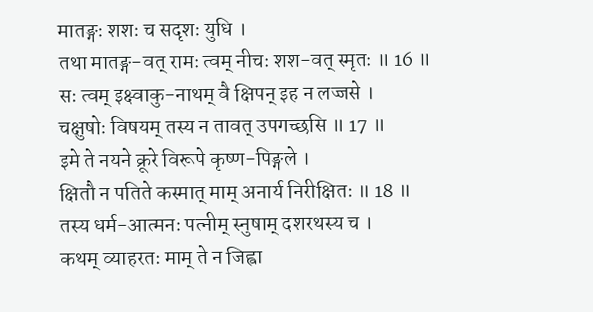मातङ्गः शशः च सदृशः युधि ।
तथा मातङ्ग-वत् रामः त्वम् नीचः शश-वत् स्मृतः ॥ 16 ॥
सः त्वम् इक्ष्वाकु-नाथम् वै क्षिपन् इह न लज्जसे ।
चक्षुषोः विषयम् तस्य न तावत् उपगच्छसि ॥ 17 ॥
इमे ते नयने क्रूरे विरूपे कृष्ण-पिङ्गले ।
क्षितौ न पतिते कस्मात् माम् अनार्य निरीक्षितः ॥ 18 ॥
तस्य धर्म-आत्मनः पत्नीम् स्नुषाम् दशरथस्य च ।
कथम् व्याहरतः माम् ते न जिह्वा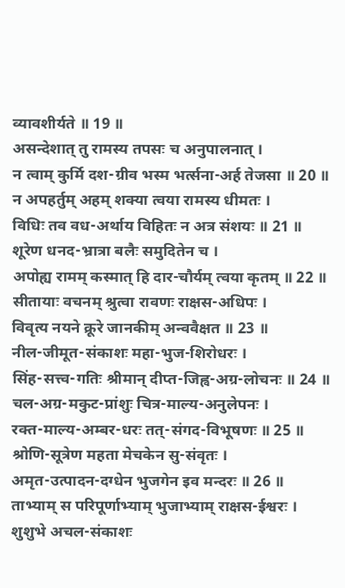व्यावशीर्यते ॥ 19 ॥
असन्देशात् तु रामस्य तपसः च अनुपालनात् ।
न त्वाम् कुर्मि दश-ग्रीव भस्म भर्त्सना-अर्ह तेजसा ॥ 20 ॥
न अपहर्तुम् अहम् शक्या त्वया रामस्य धीमतः ।
विधिः तव वध-अर्थाय विहितः न अत्र संशयः ॥ 21 ॥
शूरेण धनद-भ्रात्रा बलैः समुदितेन च ।
अपोह्य रामम् कस्मात् हि दार-चौर्यम् त्वया कृतम् ॥ 22 ॥
सीतायाः वचनम् श्रुत्वा रावणः राक्षस-अधिपः ।
विवृत्य नयने क्रूरे जानकीम् अन्ववैक्षत ॥ 23 ॥
नील-जीमूत-संकाशः महा-भुज-शिरोधरः ।
सिंह-सत्त्व-गतिः श्रीमान् दीप्त-जिह्व-अग्र-लोचनः ॥ 24 ॥
चल-अग्र-मकुट-प्रांशुः चित्र-माल्य-अनुलेपनः ।
रक्त-माल्य-अम्बर-धरः तत्-संगद-विभूषणः ॥ 25 ॥
श्रोणि-सूत्रेण महता मेचकेन सु-संवृतः ।
अमृत-उत्पादन-दग्धेन भुजगेन इव मन्दरः ॥ 26 ॥
ताभ्याम् स परिपूर्णाभ्याम् भुजाभ्याम् राक्षस-ईश्वरः ।
शुशुभे अचल-संकाशः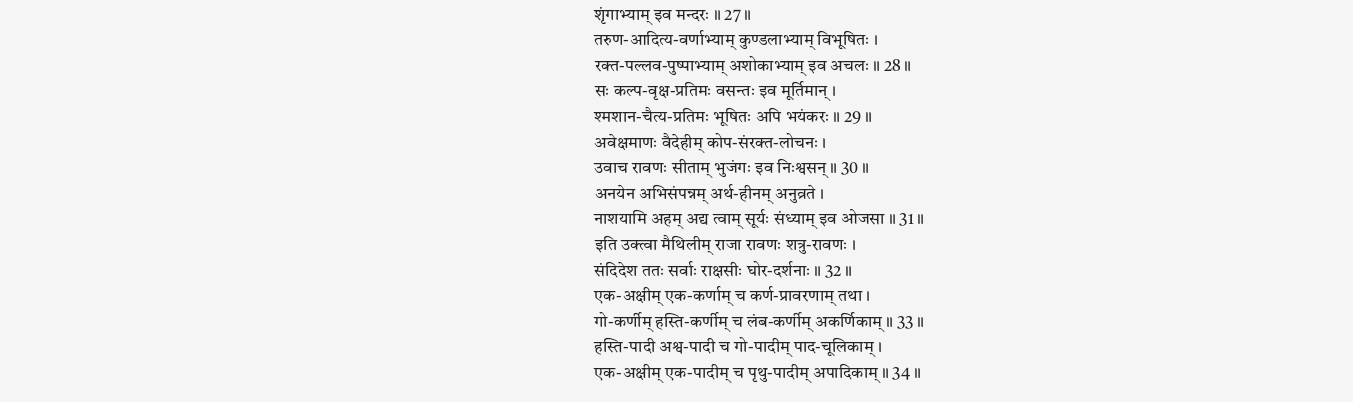शृंगाभ्याम् इव मन्दरः ॥ 27 ॥
तरुण-आदित्य-वर्णाभ्याम् कुण्डलाभ्याम् विभूषितः ।
रक्त-पल्लव-पुष्पाभ्याम् अशोकाभ्याम् इव अचलः ॥ 28 ॥
सः कल्प-वृक्ष-प्रतिमः वसन्तः इव मूर्तिमान् ।
श्मशान-चैत्य-प्रतिमः भूषितः अपि भयंकरः ॥ 29 ॥
अवेक्षमाणः वैदेहीम् कोप-संरक्त-लोचनः ।
उवाच रावणः सीताम् भुजंगः इव निःश्वसन् ॥ 30 ॥
अनयेन अभिसंपन्नम् अर्थ-हीनम् अनुव्रते ।
नाशयामि अहम् अद्य त्वाम् सूर्यः संध्याम् इव ओजसा ॥ 31 ॥
इति उक्त्वा मैथिलीम् राजा रावणः शत्रु-रावणः ।
संदिदेश ततः सर्वाः राक्षसीः घोर-दर्शनाः ॥ 32 ॥
एक-अक्षीम् एक-कर्णाम् च कर्ण-प्रावरणाम् तथा ।
गो-कर्णीम् हस्ति-कर्णीम् च लंब-कर्णीम् अकर्णिकाम् ॥ 33 ॥
हस्ति-पादी अश्व-पादी च गो-पादीम् पाद-चूलिकाम् ।
एक-अक्षीम् एक-पादीम् च पृथु-पादीम् अपादिकाम् ॥ 34 ॥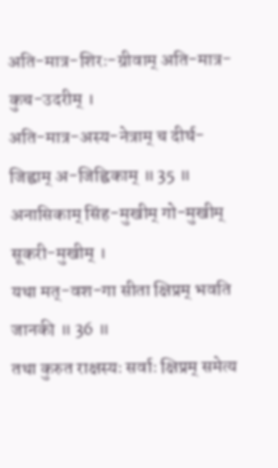अति-मात्र-शिरः-ग्रीवाम् अति-मात्र-कुच-उदरीम् ।
अति-मात्र-अस्य-नेत्राम् च दीर्घ-जिह्वाम् अ-जिह्विकाम् ॥ 35 ॥
अनासिकाम् सिंह-मुखीम् गो-मुखीम् सूकरी-मुखीम् ।
यथा मत्-वश-गा सीता क्षिप्रम् भवति जानकी ॥ 36 ॥
तथा कुरुत राक्षस्यः सर्वाः क्षिप्रम् समेत्य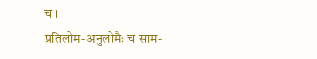च ।
प्रतिलोम-अनुलोमैः च साम-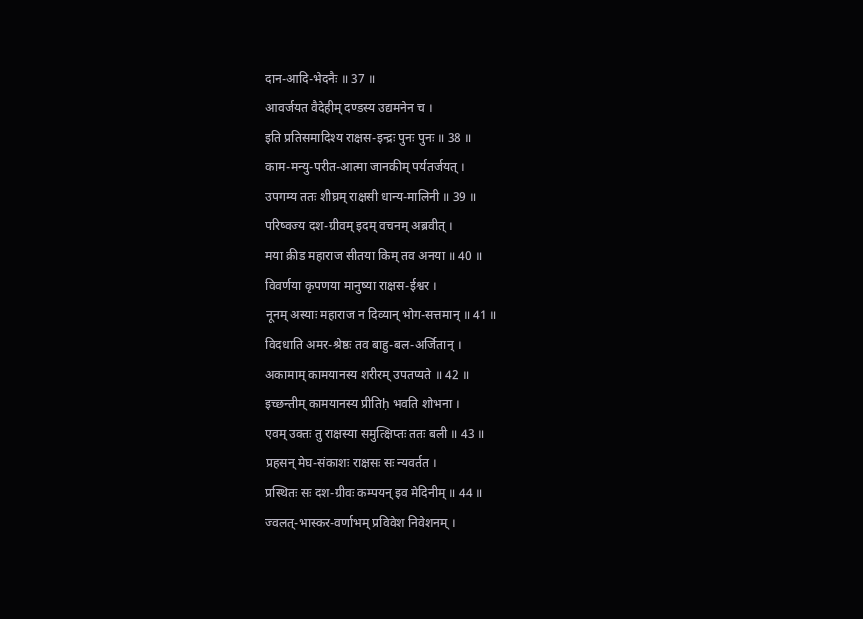दान-आदि-भेदनैः ॥ 37 ॥
आवर्जयत वैदेहीम् दण्डस्य उद्यमनेन च ।
इति प्रतिसमादिश्य राक्षस-इन्द्रः पुनः पुनः ॥ 38 ॥
काम-मन्यु-परीत-आत्मा जानकीम् पर्यतर्जयत् ।
उपगम्य ततः शीघ्रम् राक्षसी धान्य-मालिनी ॥ 39 ॥
परिष्वज्य दश-ग्रीवम् इदम् वचनम् अब्रवीत् ।
मया क्रीड महाराज सीतया किम् तव अनया ॥ 40 ॥
विवर्णया कृपणया मानुष्या राक्षस-ईश्वर ।
नूनम् अस्याः महाराज न दिव्यान् भोग-सत्तमान् ॥ 41 ॥
विदधाति अमर-श्रेष्ठः तव बाहु-बल-अर्जितान् ।
अकामाम् कामयानस्य शरीरम् उपतप्यते ॥ 42 ॥
इच्छन्तीम् कामयानस्य प्रीतिḥ भवति शोभना ।
एवम् उक्तः तु राक्षस्या समुत्क्षिप्तः ततः बली ॥ 43 ॥
प्रहसन् मेघ-संकाशः राक्षसः सः न्यवर्तत ।
प्रस्थितः सः दश-ग्रीवः कम्पयन् इव मेदिनीम् ॥ 44 ॥
ज्वलत्-भास्कर-वर्णाभम् प्रविवेश निवेशनम् ।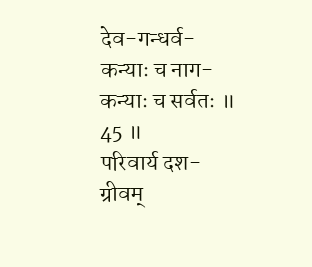देव-गन्धर्व-कन्याः च नाग-कन्याः च सर्वतः ॥ 45 ॥
परिवार्य दश-ग्रीवम्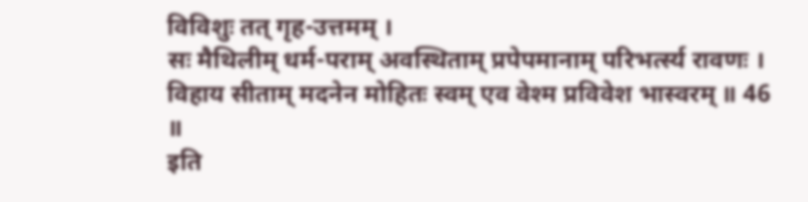विविशुः तत् गृह-उत्तमम् ।
सः मैथिलीम् धर्म-पराम् अवस्थिताम् प्रपेपमानाम् परिभर्त्स्य रावणः ।
विहाय सीताम् मदनेन मोहितः स्वम् एव वेश्म प्रविवेश भास्वरम् ॥ 46 ॥
इति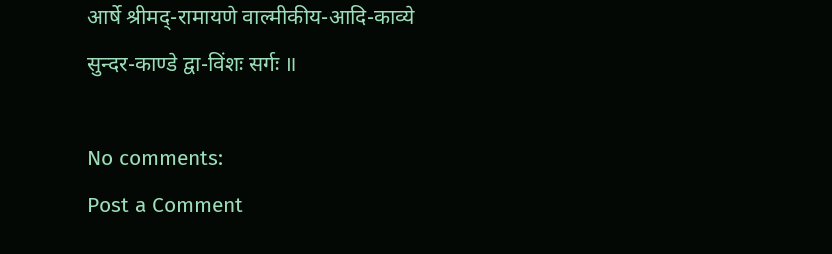आर्षे श्रीमद्-रामायणे वाल्मीकीय-आदि-काव्ये सुन्दर-काण्डे द्वा-विंशः सर्गः ॥

No comments:
Post a Comment